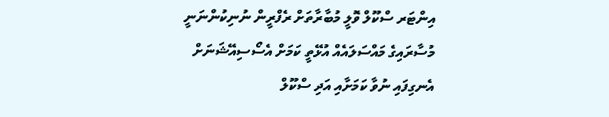އިންޓަރ ސްކޫލް ވޮލީ މުބާރާތަށް ރެފްރީން ނުނިކުންނަނީ މުސާރައިގެ މައްސަލައެއް އުޅޭތީ ކަމަށް އެސޯސިއޭޝަނަށް އެނގިފައި ނުވާ ކަމަށާއި އަދި ސްކޫލް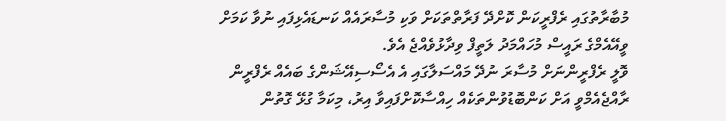މުބާރާތުގައި ރެފްރީކަން ކޮށްދޭ ފަރާތްތަކަށް ވަކި މުސާރައެއް ކަނޑައެޅިފައި ނުވާ ކަމަށް ވީއޭއެމްގެ ރައީސް މުހައްމަދު ލަތީފް ވިދާޅުވެއްޖެ އެވެ.
ވޮލީ ރެފްރީންނަށް މުސާރަ ނުދޭ މައްސަލާގައި އެ އެސޯސިއޭޝަންގެ ބައެއް ރެފްރީން ރާއްޖެއެމްވީ އަށް ކަންބޮޑުވުންތަކެއް ހިއްސާކޮށްފައިވާ އިރު، މިކަމާ ގުޅޭ ގޮތުން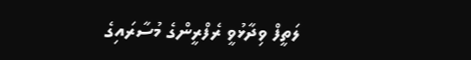ލަތީފް ވިދާޅުވީ ރެފްރީންގެ މުސާރައިގެ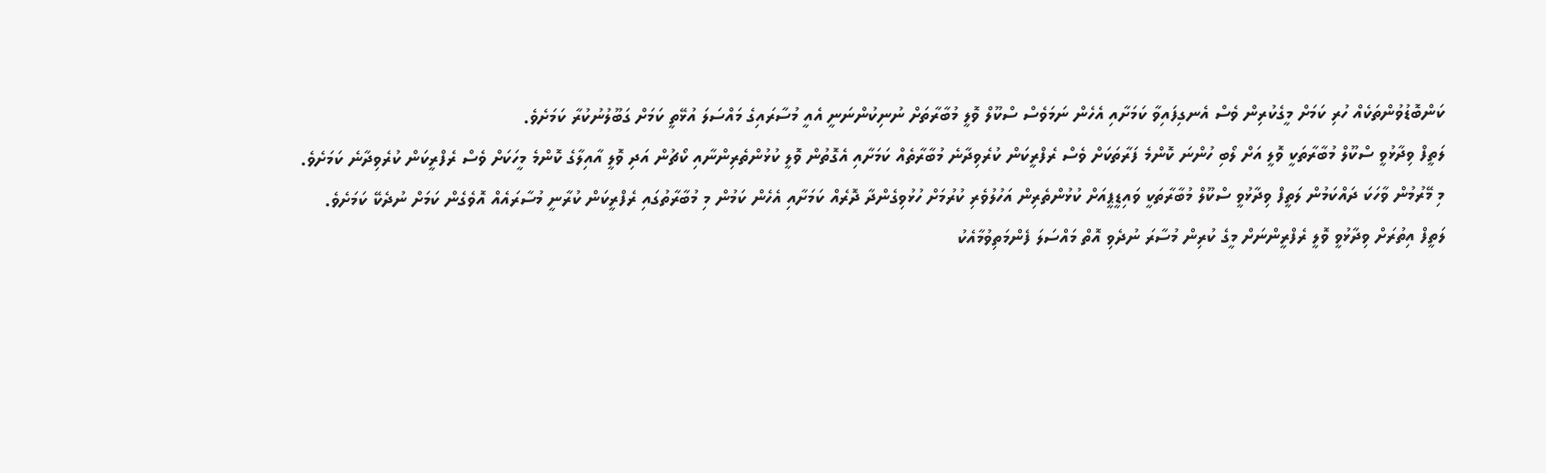ކަންބޮޑުވުންތަކެއް ހުރި ކަމަށް މީގެކުރިން ވެސް އެނގިފައިވާ ކަމަށާއި އެހެން ނަމަވެސް ސްކޫލް ވޮލީ މުބާރާތަށް ނުނިކުންނަނީ އެއީ މުސާރައިގެ މައްސަލަ އުޅޭތީ ކަމަށް ގަބޫލުނުކުރާ ކަމަށެވެ.
ލަތީފް ވިދާޅުވީ ސްކޫލް މުބާރާތަކީ ވޮލީ އަށް ލޯބި ހުންނަ ކޮންމެ ފަރާތަކަށް ވެސް ރެފްރީކަން ކުރެވިދާނެ މުބާރާތެއް ކަމަށާއި އެގޮތުން ވޮލީ ކުޅުންތެރިންނާއި ކޯޗުން އަދި ވޮލީ އާއިލާގެ ކޮންމެ މީހަކަށް ވެސް ރެފްރީކަން ކުރެވިދާނެ ކަމަށެވެ.
މި މޭރުމުން ވާހަކަ ދައްކަމުން ލަތީފް ވިދާޅުވީ ސްކޫލް މުބާރާތަކީ ވައިޑީޕީއަށް ކުޅުންތެރިން އަހުލުވެރި ކުރުމަށް ހުޅުވިގެންދާ ދޮރެއް ކަމަށާއި އެހެން ކަމުން މި މުބާރާތުގައި ރެފްރީކަން ކުރާނީ މުސާރައެއް އޮވެގެން ކަމަށް ނުދެކޭ ކަމަށެވެ.
ލަތީފް އިތުރަށް ވިދާޅުވީ ވޮލީ ރެފްރީންނަށް މީގެ ކުރިން މުސާރަ ނުދެވި އޮތް މައްސަލަ ފެންމަތިވުމާއެކު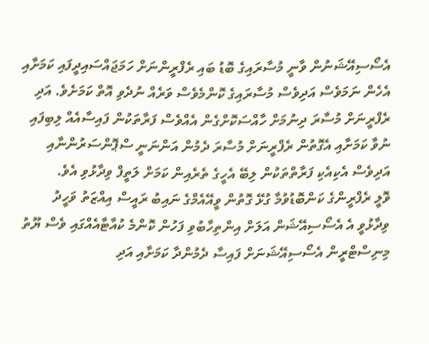އެސޯސިއޭޝަނުން ވާނީ މުސާރައިގެ ބޮޑު ބައި ރެފްރީންނަށް ހަމަޖައްސައިދީފައި ކަމަށާއި އެހެން ނަމަވެސް އަދިވެސް މުސާރައިގެ ކޮންމެވެސް ވަރެއް ނުދެވި އޮތް ކަމަށެވެ. އަދި ރެފްރީނަށް މުސާރަ ދިނުމަށް ހާއްސަކޮށްގެން އެއްވެސް ފަރާތަކުން ފައިސާއެއް ލިބިފައި ނުވާ ކަމަށާއި އެގޮތުން ރެފްރީނަށް މުސާރަ ދެމުން އަންނަނީ ސްޕޮންސަރުންނާއި އަދިވެސް އެކިއެކި ފަރާތްތަކުން ލިބޭ އެހީގެ ތެރެއިން ކަމަށް ލަތީފް ވިދާޅުވި އެވެ.
ވޮލީ ރެފްރީންގެ ކަންބޮޑުވުމާ ގުޅޭ ގޮތުން ވީއޭއެމްގެ ނައިބު ރައީސް އިއްޒަތު ވަހީދު ވިދާޅުވީ އެ އެސޯސިއޭޝަން އަލަށް އިންތިހާބުވި ފަހުން ކޮންމެ ކުއާޓާއެއްގައި ވެސް ޔޫތު މިނިސްޓްރީން އެސޯސިއޭޝަނަށް ފައިސާ ދެމުންދާ ކަމަށާއި އަދި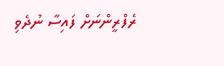ރެފްރީންނަށް ފައިސާ ނުދެވި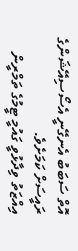އޮތް ސަބަބު އެނގޭނީ އެސޯސިއޭޝަންގެ ރައީސަށް ކަމަށެވެ.
އިއްޒަތު ވިދާޅުވީ ގައުމީ ޓީމުގެ ތަމްރީން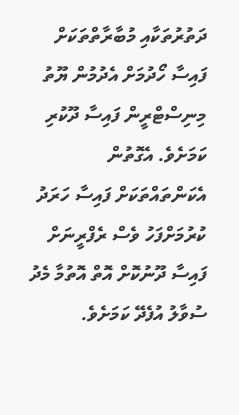ދަތުރުތަކާއި މުބާރާތްތަކަށް ފައިސާ ހޯދުމަށް އެދުމުން ޔޫތު މިނިސްޓްރީން ފައިސާ ދޫކުރި ކަމަށެވެ. އެގޮތުން އެކަންތައްތަކަށް ފައިސާ ހަރަދު ކުރުމަށްފަހު ވެސް ރެފްރީނަށް ފައިސާ ދޫނުކޮށް އޮތް އޮތުމާ މެދު ސުވާލު އުފެދޭ ކަމަށެވެ.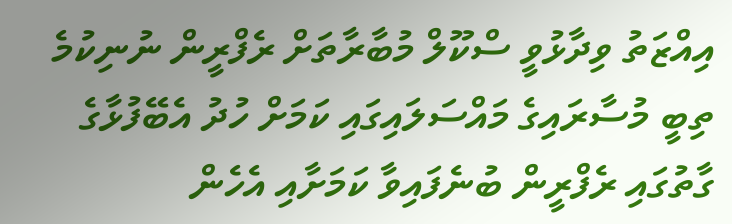އިއްޒަތު ވިދާޅުވީ ސްކޫލް މުބާރާތަށް ރެފްރީން ނުނިކުމެ ތިބީ މުސާރައިގެ މައްސަލައިގައި ކަމަށް ހުދު އެބޭފުޅާގެ ގާތުގައި ރެފްރީން ބުނެފައިވާ ކަމަށާއި އެހެން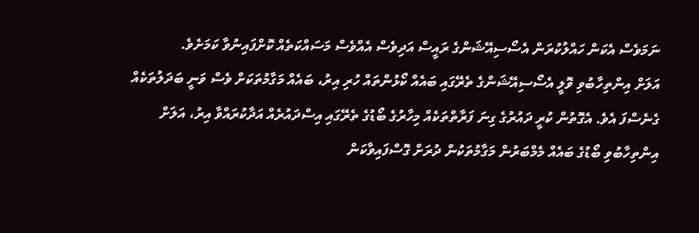ނަމަވެސް އެކަން ހައްލުކުރަން އެސޯސިއޭޝަންގެ ރައީސް އަދިވެސް އެއްވެސް މަސައްކަތެއް ކޮށްފައިނުވާ ކަމަށެވެ.
އަލަށް އިންތިހާބުވި ވޮލީ އެސޯސިއޭޝަންގެ ތެރޭގައި ބައެއް ކޯޅުންތައް ހުރި އިރު، ބައެއް މަގާމުތަކަށް ވެސް ވަނީ ބަދަލުތަކެއް ގެނެސްފަ އެވެ. އެގޮތުން ކުރީ ދައުރުގެ ގިނަ ފަރާތްތަކެއް މިހާރުގެ ބޯޑުގެ ތެރޭގައި އިސްދައުރެއް އަދާކުރައްވާ އިރު، އަލަށް އިންތިހާބުވި ބޯޑުގެ ބައެއް މެމްބަރުން މަގާމުތަކުން ދުރަށް ގޮސްފައިވާކަން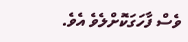ވެސް ފާހަގަކޮށްލެވެ އެވެ.